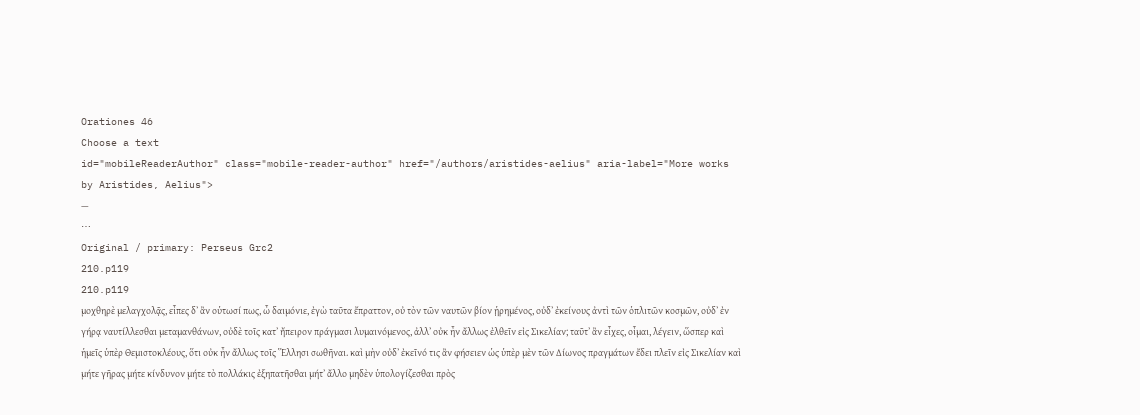Orationes 46
Choose a text
id="mobileReaderAuthor" class="mobile-reader-author" href="/authors/aristides-aelius" aria-label="More works by Aristides, Aelius">
—
⋯
Original / primary: Perseus Grc2
210.p119
210.p119
μοχθηρὲ μελαγχολᾷς, εἶπες δʼ ἂν οὑτωσί πως, ὦ δαιμόνιε, ἐγὼ ταῦτα ἔπραττον, οὐ τὸν τῶν ναυτῶν βίον ᾑρημένος, οὐδʼ ἐκείνους ἀντὶ τῶν ὁπλιτῶν κοσμῶν, οὐδʼ ἐν γήρᾳ ναυτίλλεσθαι μεταμανθάνων, οὐδὲ τοῖς κατʼ ἤπειρον πράγμασι λυμαινόμενος, ἀλλʼ οὐκ ἦν ἄλλως ἐλθεῖν εἰς Σικελίαν; ταῦτʼ ἂν εἶχες, οἶμαι, λέγειν, ὥσπερ καὶ ἡμεῖς ὑπὲρ Θεμιστοκλέους, ὅτι οὐκ ἦν ἄλλως τοῖς Ἕλλησι σωθῆναι. καὶ μὴν οὐδʼ ἐκεῖνό τις ἂν φήσειεν ὡς ὑπὲρ μὲν τῶν Δίωνος πραγμάτων ἔδει πλεῖν εἰς Σικελίαν καὶ μήτε γῆρας μήτε κίνδυνον μήτε τὸ πολλάκις ἐξηπατῆσθαι μήτʼ ἄλλο μηδὲν ὑπολογίζεσθαι πρὸς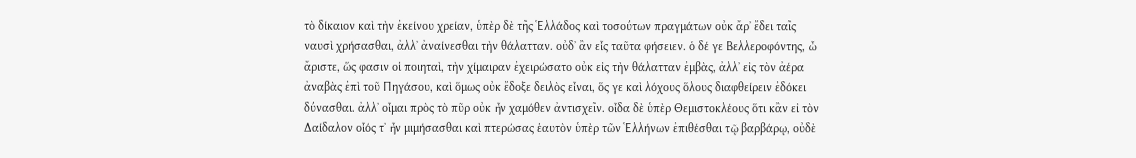τὸ δίκαιον καὶ τὴν ἐκείνου χρείαν, ὑπὲρ δὲ τῆς Ἑλλάδος καὶ τοσούτων πραγμάτων οὐκ ἄρʼ ἔδει ταῖς ναυσὶ χρήσασθαι, ἀλλʼ ἀναίνεσθαι τὴν θάλατταν. οὐδʼ ἂν εἷς ταῦτα φήσειεν. ὁ δέ γε Βελλεροφόντης, ὦ ἄριστε, ὥς φασιν οἱ ποιηταὶ, τὴν χίμαιραν ἐχειρώσατο οὐκ εἰς τὴν θάλατταν ἐμβὰς, ἀλλʼ εἰς τὸν ἀέρα ἀναβὰς ἐπὶ τοῦ Πηγάσου, καὶ ὅμως οὐκ ἔδοξε δειλὸς εἶναι, ὅς γε καὶ λόχους ὅλους διαφθείρειν ἐδόκει δύνασθαι. ἀλλʼ οἶμαι πρὸς τὸ πῦρ οὐκ ἦν χαμόθεν ἀντισχεῖν. οἶδα δὲ ὑπὲρ Θεμιστοκλέους ὅτι κἂν εἰ τὸν Δαίδαλον οἷός τʼ ἦν μιμήσασθαι καὶ πτερώσας ἑαυτὸν ὑπὲρ τῶν Ἑλλήνων ἐπιθέσθαι τῷ βαρβάρῳ, οὐδὲ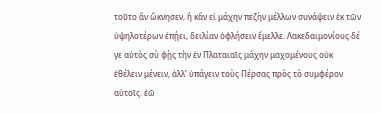τοῦτο ἂν ὤκνησεν, ἢ κἂν εἰ μάχην πεζὴν μέλλων συνάψειν ἐκ τῶν ὑψηλοτέρων ἐπῄει, δειλίαν ὀφλήσειν ἔμελλε. Λακεδαιμονίους δέ γε αὐτὸς σὺ φῂς τὴν ἐν Πλαταιαῖς μάχην μαχομένους οὐκ ἐθέλειν μένειν, ἀλλʼ ὑπάγειν τοὺς Πέρσας πρὸς τὸ συμφέρον αὑτοῖς. ἐῶ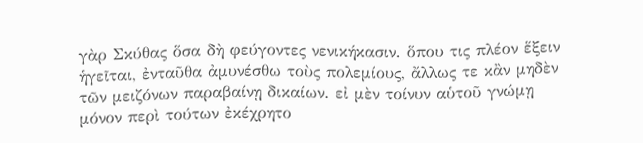γὰρ Σκύθας ὅσα δὴ φεύγοντες νενικήκασιν. ὅπου τις πλέον ἕξειν ἡγεῖται, ἐνταῦθα ἀμυνέσθω τοὺς πολεμίους, ἄλλως τε κἂν μηδὲν τῶν μειζόνων παραβαίνῃ δικαίων. εἰ μὲν τοίνυν αὑτοῦ γνώμῃ μόνον περὶ τούτων ἐκέχρητο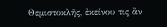Θεμιστοκλῆς, ἐκείνου τις ἂν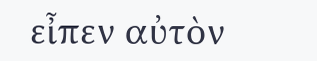εἶπεν αὐτὸν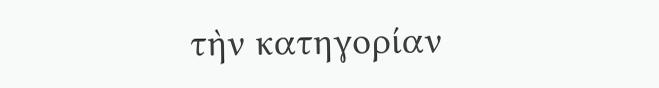τὴν κατηγορίαν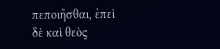πεποιῆσθαι, ἐπεὶ δὲ καὶ θεὸς